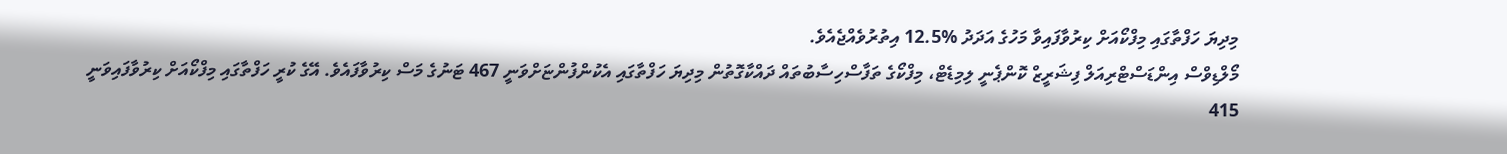މިދިޔަ ހަފްތާގައި މިފްކޯއަށް ކިރުވާފައިވާ މަހުގެ އަދަދު %12.5 އިތުރުވެއްޖެއެވެ.
މޯލްޑިވްސް އިންޑަސްޓްރިއަލް ފިޝަރީޒް ކޮންޕެނީ ލިމިޑެޓް، މިފްކޯގެ ތަފާސްހިސާބުތައް ދައްކާގޮތުން މިދިޔަ ހަފްތާގައި އެކުންފުންޏަށްވަނީ 467 ޓަނުގެ މަސް ކިރުވާފައެވެ. އޭގެ ކުރީ ހަފްތާގައި މިފްކޯއަށް ކިރުވާފައިވަނީ 415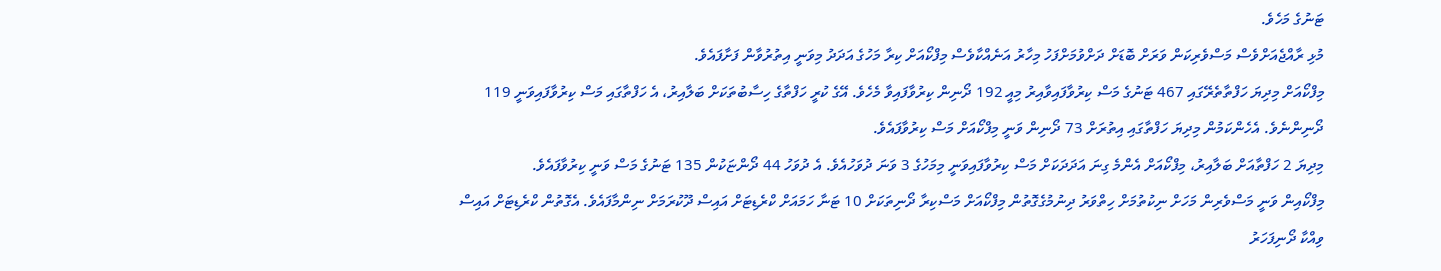ޓަނުގެ މަހެވެ.
މުޅި ރާއްޖެއަށްވެސް މަސްވެރިކަން ވަރަށް ބޮޑަށް ދަށްވުމަށްފަހު މިހާރު އަނެއްކާވެސް މިފްކޯއަށް ކިރާ މަހުގެ އަދަދު މިވަނީ އިތުރުވާން ފަށާފައެވެ.
މިފްކޯއަށް މިދިޔަ ހަފްތާތެރޭގައި 467 ޓަނުގެ މަސް ކިރުވާފައިވާއިރު މިއީ 192 ދޯނިން ކިރުވާފައިވާ މެހެވެ. އޭގެ ކުރީ ހަފްތާގެ ހިސާބުތަކަށް ބަލާއިރު، އެ ހަފްތާގައި މަސް ކިރުވާފައިވަނީ 119 ދޯނިންނެވެ. އެހެންކަމުން މިދިޔަ ހަފްތާގައި އިތުރަށް 73 ދޯނިން ވަނީ މިފްކޯއަށް މަސް ކިރުވާފައެވެ.
މިދިޔަ 2 ހަފްތާއަށް ބަލާއިރު، މިފްކޯއަށް އެންމެ ގިނަ އަދަދަކަށް މަސް ކިރުވާފައިވަނީ މިމަހުގެ 3 ވަނަ ދުވަހުއެވެ. އެ ދުވަހު 44 ދޯންޏަކުން 135 ޓަނުގެ މަސް ވަނީ ކިރުވާފައެވެ.
މިފްކޯއިން ވަނީ މަސްވެރިން މަހަށް ނިކުތުމަށް ހިތްވަރު ދިނުމުގެގޮތުން މިފްކޯއަށް މަސްކިރާ ދޯނިތަކަށް 10 ޓަނާ ހަމައަށް ކްރެޑިޓަށް އައިސް ދޫކުރަމަށް ނިންމާފައެވެ. އެގޮތުން ކްރެޑިޓަށް އައިސް ވިއްކާ ދޯނިފަހަރު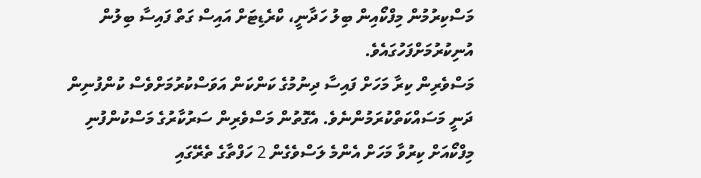މަސްކިރުމުން މިފްކޯއިން ބިލު ހަދާނީ، ކްރެޑިޓަށް އައިސް ގަތް ފައިސާ ބިލުން އުނިކުރުމަށްފަހުގައެވެ.
މަސްވެރިން ކިރާ މަހަށް ފައިސާ ދިނުމުގެ ކަންކަން އަވަސްކުރުމަށްވެސް ކުންފުނިން ދަނީ މަސައްކަތްކުރަމުންނެވެ. އެގޮތުން މަސްވެރިން ސަރުކާރުގެ މަސްކުންފުނި މިފްކޯއަށް ކިރުވާ މަހަށް އެންމެ ލަސްވެގެން 2 ހަފްތާގެ ތެރޭގައި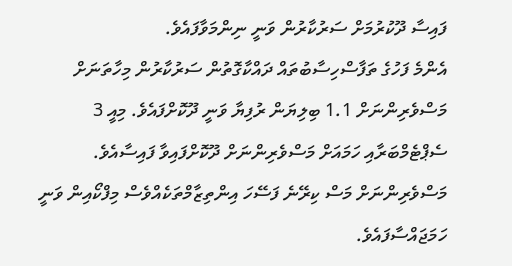ފައިސާ ދޫކުރުމަށް ސަރުކާރުން ވަނީ ނިންމަވާފައެވެ.
އެންމެ ފަހުގެ ތަފާސްހިސާބުތައް ދައްކާގޮތުން ސަރުކާރުން މިހާތަނަށް މަސްވެރިންނަށް 1.1 ބިލިޔަން ރުފިޔާ ވަނީ ދޫކޮށްފައެވެ. މިއީ 3 ސެޕްޓެމްބަރާއި ހަމައަށް މަސްވެރިންނަށް ދޫކޮށްފައިވާ ފައިސާއެވެ.
މަސްވެރިންނަށް މަސް ކިރޭނެ ފަސޭހަ އިންތިޒާމްތަކެއްވެސް މިފްކޯއިން ވަނީ ހަމަޖައްސާފައެވެ.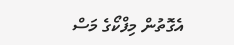އެގޮތުން މިފްކޯގެ މަސް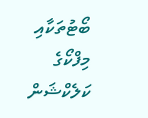ބޯޓުތަކާއި މިފްކޯގެ ކަލެކްޝަން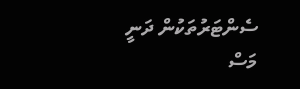ސެންޓަރުތަކުން ދަނީ މަސް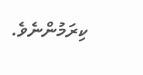ކިރަމުންނެވެ.